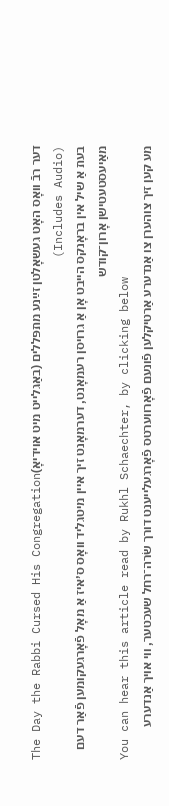דער רבֿ וואָס האָט געשאָלטן זײַנע מתפּללים (באַגלייט מיט אוידיאָ)The Day the Rabbi Cursed His Congregation (Includes Audio)
בעת אַ שיל אין בראָנקס הייבט אָן אַ גרויסן רעמאָנט, דערמאָנט זיך איין מיטגליד וואָס ס׳איז אַ מאָל פֿאָרגעקומען פֿאַר דעם מאַיעסטעטישן אָרון־קודש
You can hear this article read by Rukhl Schaechter, by clicking below
מע קען זיך צוהערן צו אַנדערע אַרטיקלען פֿונעם פֿאָרווערטס פֿאָרגעלייענט דורך שׂרה־רחל שעכטער, ווי אויך אַנדערע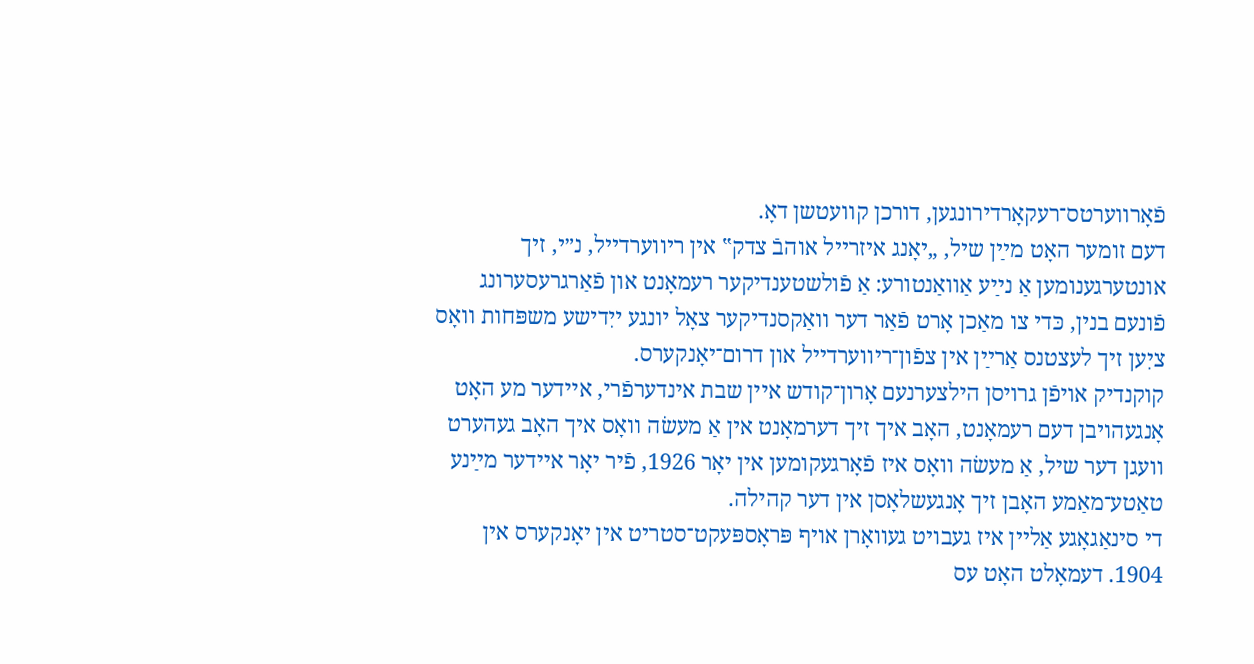פֿאָרווערטס־רעקאָרדירונגען, דורכן קוועטשן דאָ.
דעם זומער האָט מײַן שיל, „יאָנג איזרייל אוהבֿ צדק‟ אין ריווערדייל, נ״י, זיך אונטערגענומען אַ נײַע אַוואַנטורע: אַ פֿולשטענדיקער רעמאָנט און פֿאַרגרעסערונג פֿונעם בנין, כּדי צו מאַכן אָרט פֿאַר דער וואַקסנדיקער צאָל יונגע ייִדישע משפּחות וואָס ציִען זיך לעצטנס אַרײַן אין צפֿון־ריווערדייל און דרום־יאָנקערס.
קוקנדיק אויפֿן גרויסן הילצערנעם אָרון־קודש איין שבת אינדערפֿרי, איידער מע האָט אָנגעהויבן דעם רעמאָנט, האָב איך זיך דערמאָנט אין אַ מעשׂה וואָס איך האָב געהערט וועגן דער שיל, אַ מעשׂה וואָס איז פֿאָרגעקומען אין יאָר 1926, פֿיר יאָר איידער מײַנע טאַטע־מאַמע האָבן זיך אָנגעשלאָסן אין דער קהילה.
די סינאַגאָגע אַליין איז געבויט געוואָרן אויף פּראָספּעקט־סטריט אין יאָנקערס אין 1904. דעמאָלט האָט עס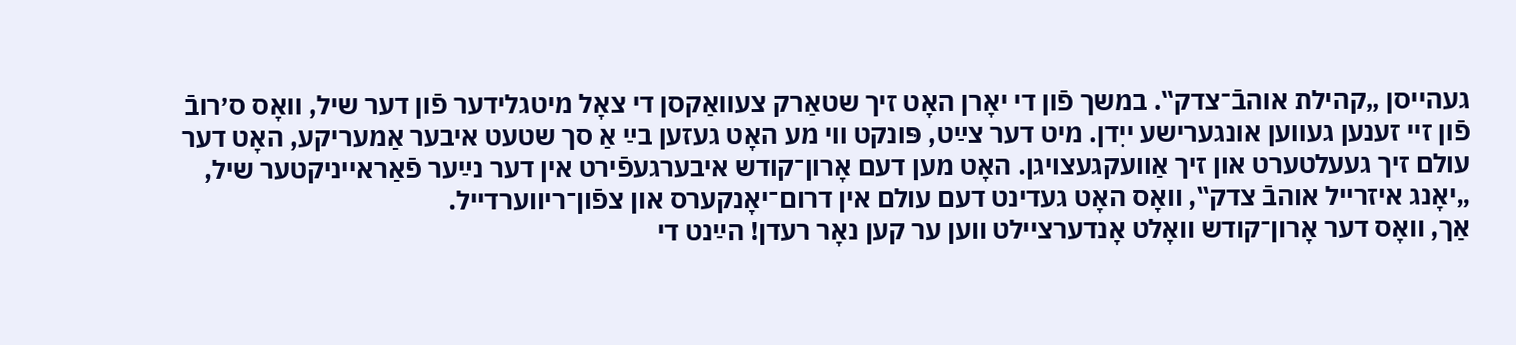געהייסן „קהילת אוהבֿ־צדק‟. במשך פֿון די יאָרן האָט זיך שטאַרק צעוואַקסן די צאָל מיטגלידער פֿון דער שיל, וואָס ס׳רובֿ פֿון זיי זענען געווען אונגערישע ייִדן. מיט דער צײַט, פּונקט ווי מע האָט געזען בײַ אַ סך שטעט איבער אַמעריקע, האָט דער עולם זיך געעלטערט און זיך אַוועקגעצויגן. האָט מען דעם אָרון־קודש איבערגעפֿירט אין דער נײַער פֿאַראייניקטער שיל, „יאָנג איזרייל אוהבֿ צדק‟, וואָס האָט געדינט דעם עולם אין דרום־יאָנקערס און צפֿון־ריווערדייל.
אַך, וואָס דער אָרון־קודש וואָלט אָנדערציילט ווען ער קען נאָר רעדן! הײַנט די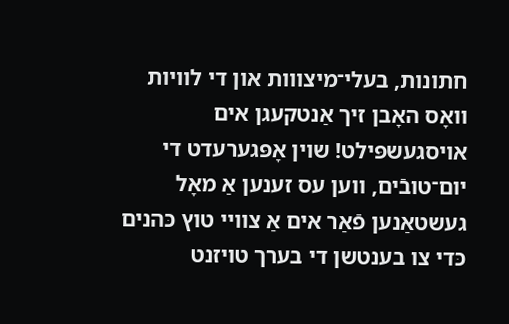חתונות, בעלי־מיצווות און די לוויות וואָס האָבן זיך אַנטקעגן אים אויסגעשפּילט! שוין אָפּגערעדט די יום־טובֿים, ווען עס זענען אַ מאָל געשטאַנען פֿאַר אים אַ צוויי טוץ כּהנים כּדי צו בענטשן די בערך טויזנט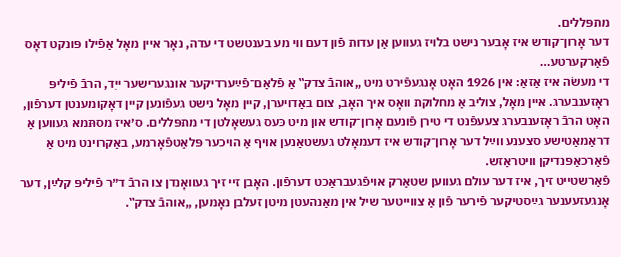מתפּללים.
דער אָרון־קודש איז אָבער נישט בלויז געווען אַן עדות פֿון דעם ווי מע בענטשט די עדה, נאָר איין מאָל אַפֿילו פּונקט דאָס פֿאַרקערטע…
די מעשׂה איז אַזאַ: אין 1926 האָט אָנגעפֿירט מיט „אוהבֿ צדק‟ אַ פֿלאַם־פֿײַערדיקער אונגערישער ייִד, הרבֿ פֿיליפּ ראָזענבערג. איין מאָל, צוליב אַ מחלוקת וואָס איך האָב, צום באַדויערן, קיין מאָל נישט געפֿונען קיין דאָקומענטן דערפֿון, האָט הרבֿ ראָזענבערג צעעפֿנט די טירן פֿונעם אָרון־קודש און מיט כּעס געשאָלטן די מתפּללים. ס׳איז מסתּמא געווען אַ דראַמאַטישע סצענע ווײַל דער אָרון־קודש איז דעמאָלט געשטאַנען אויף אַ הויכער פּלאַטפֿאָרמע, באַקרוינט מיט אַ פֿאַרכאַפּנדיקן וויטראַזש.
פֿאַרשטייט זיך, איז דער עולם געווען שטאַרק אויפֿגעבראַכט דערפֿון. האָבן זיי זיך געוואָנדן צו הרבֿ ד״ר פֿיליפּ קלײַן, דער אָנגעזעענער גײַסטיקער פֿירער פֿון אַ צווייטער שיל אין מאַנהעטן מיטן זעלבן נאָמען, „אוהבֿ צדק‟.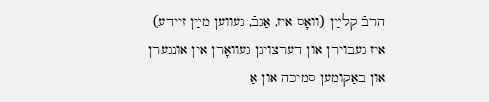הרבֿ קלײַן (וואָס איז, אַגבֿ, געווען מײַן זיידע) איז געבוירן און דערצויגן געוואָרן אין אונגערן און באַקומען סמיכה און אַ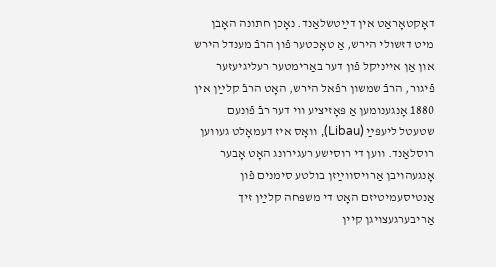דאָקטאָראַט אין דײַטשלאַנד. נאָכן חתונה האָבן מיט דזשולי הירש, אַ טאָכטער פֿון הרבֿ מענדל הירש און אַן אייניקל פֿון דער באַרימטער רעליגיעזער פֿיגור, הרבֿ שמשון רפֿאל הירש, האָט הרבֿ קלײַן אין 1880 אָנגענומען אַ פּאָזיציע ווי דער רבֿ פֿונעם שטעטל ליעפּײַ (Libau), וואָס איז דעמאָלט געווען רוסלאַנד. ווען די רוסישע רעגירונג האָט אָבער אָנגעהויבן אַרויסווײַזן בולטע סימנים פֿון אַנטיסעמיטיזם האָט די משפּחה קלײַן זיך אַריבערגעצויגן קיין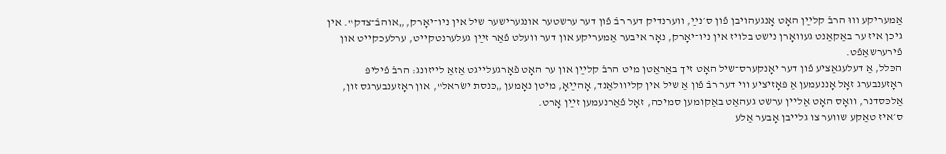אַמעריקע וווּ הרבֿ קלײַן האָט אָנגעהויבן פֿון ס׳נײַ, ווערנדיק דער רבֿ פֿון דער ערשטער אונגערישער שיל אין ניו־יאָרק, „אוהבֿ־צדק‟. אין גיכן איז ער באַקאַנט געוואָרן נישט בלויז אין ניו־יאָרק, נאָר איבער אַמעריקע און דער וועלט פֿאַר זײַן געלערנטקייט, ערלעכקייט און פֿירערשאַפֿט.
הכּלל, אַ דעלעגאַציע פֿון דער יאָנקערס־שיל האָט זיך באַראַטן מיט הרבֿ קלײַן און ער האָט פֿאָרגעלייגט אַזאַ לייזונג: הרבֿ פֿיליפּ ראָזענבערג זאָל אָננעמען אַ פּאָזיציע ווי דער רבֿ פֿון אַ שיל אין קליוולאַנד, אָהײַאָ, מיטן נאָמען „כּנסת ישׂראל‟, און ראָזענבערגס זון, אַלכּסדנר, וואָס האָט אַליין ערשט געהאַט באַקומען סמיכה, זאָל פֿאַרנעמען זײַן אָרט.
ס׳איז טאַקע שווער צו גלייבן אָבער אַלע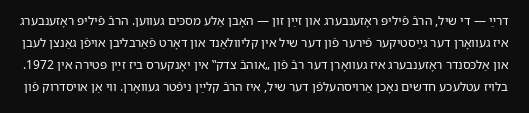דרײַ — די שיל, הרבֿ פֿיליפּ ראָזענבערג און זײַן זון — האָבן אַלע מסכּים געווען. הרבֿ פֿיליפּ ראָזענבערג איז געוואָרן דער גײַסטיקער פֿירער פֿון דער שיל אין קליוולאַנד און דאָרט פֿאַרבליבן אויפֿן גאַנצן לעבן און אַלכּסנדר ראָזענבערג איז געוואָרן דער רבֿ פֿון „אוהבֿ צדק‟ אין יאָנקערס ביז זײַן פּטירה אין 1972.
בלויז עטלעכע חדשים נאָכן אַרויסהעלפֿן דער שיל, איז הרבֿ קלײַן ניפֿטר געוואָרן. ווי אַן אויסדרוק פֿון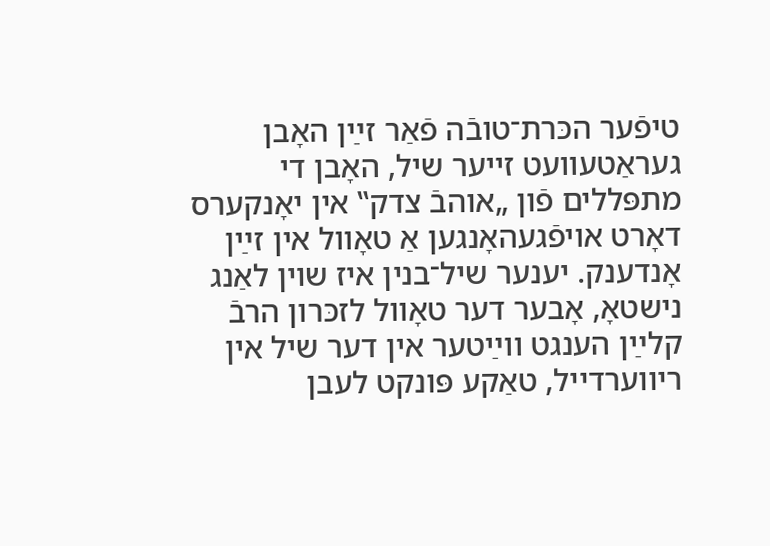טיפֿער הכּרת־טובֿה פֿאַר זײַן האָבן געראַטעוועט זייער שיל, האָבן די מתפּללים פֿון „אוהבֿ צדק‟ אין יאָנקערס דאָרט אויפֿגעהאָנגען אַ טאָוול אין זײַן אָנדענק. יענער שיל־בנין איז שוין לאַנג נישטאָ, אָבער דער טאָוול לזכּרון הרבֿ קלײַן הענגט ווײַטער אין דער שיל אין ריווערדייל, טאַקע פּונקט לעבן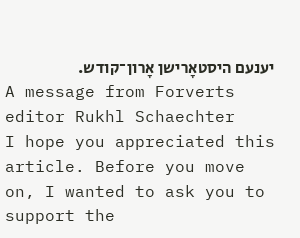יענעם היסטאָרישן אָרון־קודש.
A message from Forverts editor Rukhl Schaechter
I hope you appreciated this article. Before you move on, I wanted to ask you to support the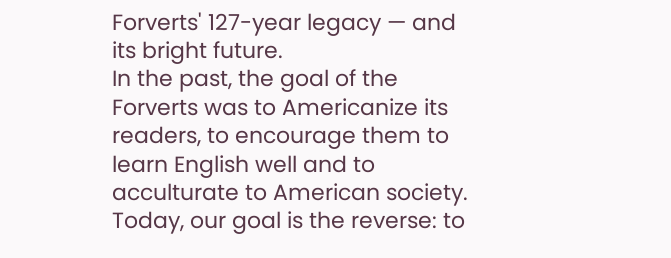Forverts' 127-year legacy — and its bright future.
In the past, the goal of the Forverts was to Americanize its readers, to encourage them to learn English well and to acculturate to American society. Today, our goal is the reverse: to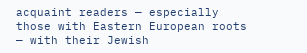acquaint readers — especially those with Eastern European roots — with their Jewish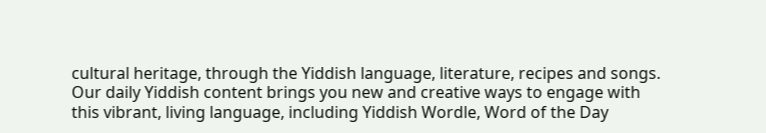cultural heritage, through the Yiddish language, literature, recipes and songs.
Our daily Yiddish content brings you new and creative ways to engage with this vibrant, living language, including Yiddish Wordle, Word of the Day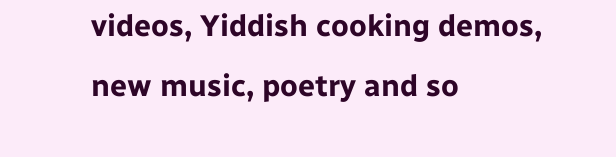videos, Yiddish cooking demos, new music, poetry and so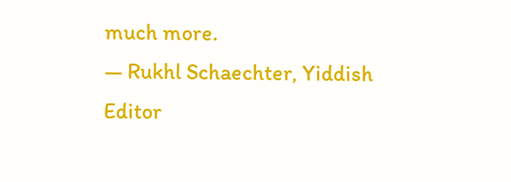much more.
— Rukhl Schaechter, Yiddish Editor